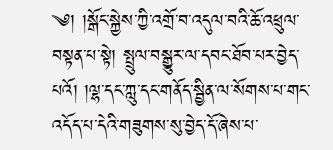༄། །སྒོང་སྐྱེས་ཀྱི་འགྲོ་བ་འདུལ་བའི་ཆོ་འཕྲུལ་བསྟན་པ་སྟེ། སྤྲུལ་བསྒྱུར་ལ་དབང་ཐོབ་པར་བྱེད་པའོ། །ལྷ་དང་ཀླུ་དང་གནོད་སྦྱིན་ལ་སོགས་པ་གང་འདོད་པ་དེའི་གཟུགས་སུ་བྱེད་དོ་ཞེས་པ་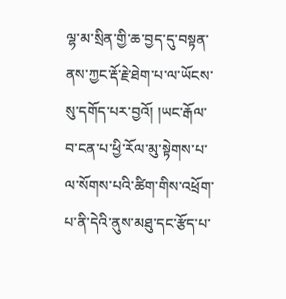ལྷ་མ་སྲིན་གྱི་ཆ་བྱད་དུ་བསྟན་ནས་ཀྱང་རྡོ་རྗེ་ཐེག་པ་ལ་ཡོངས་སུ་དགོད་པར་བྱའོ། །ཡང་རྒོལ་བ་ངན་པ་ཕྱི་རོལ་མུ་སྟེགས་པ་ལ་སོགས་པའི་ཚིག་གིས་འཕྲོག་པ་ནི་དེའི་ནུས་མཐུ་དང་རྩོད་པ་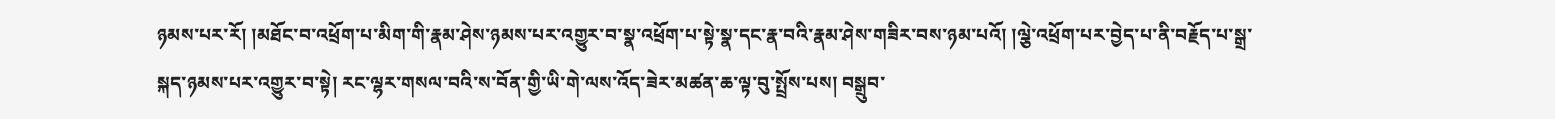ཉམས་པར་རོ། །མཐོང་བ་འཕྲོག་པ་མིག་གི་རྣམ་ཤེས་ཉམས་པར་འགྱུར་བ་སྣ་འཕྲོག་པ་སྟེ་སྣ་དང་རྣ་བའི་རྣམ་ཤེས་གཟིར་བས་ཉམ་པའོ། །ལྕེ་འཕྲོག་པར་བྱེད་པ་ནི་བརྗོད་པ་སྒྲ་སྐད་ཉམས་པར་འགྱུར་བ་སྟེ། རང་ལྷར་གསལ་བའི་ས་བོན་གྱི་ཡི་གེ་ལས་འོད་ཟེར་མཚན་ཆ་ལྟ་བུ་སྤྲོས་པས། བསྒྲུབ་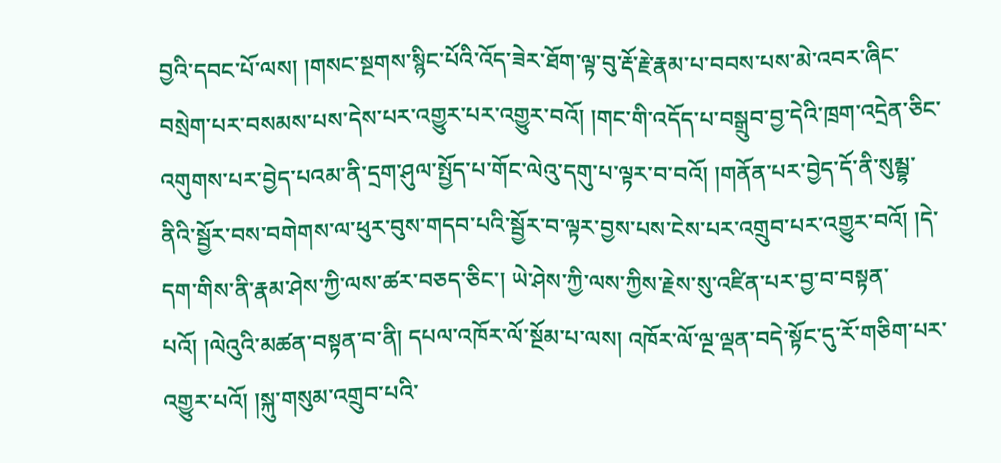བྱའི་དབང་པོ་ལས། །གསང་སྔགས་སྙིང་པོའི་འོད་ཟེར་ཐོག་ལྟ་བུ་རྡོ་རྗེ་རྣམ་པ་བབས་པས་མེ་འབར་ཞིང་བསྲེག་པར་བསམས་པས་དེས་པར་འགྱུར་པར་འགྱུར་བའོ། །གང་གི་འདོད་པ་བསྒྲུབ་བྱ་དེའི་ཁྲག་འདྲེན་ཅིང་འགུགས་པར་བྱེད་པའམ་ནི་དྲག་ཤུལ་སྤྱོད་པ་གོང་ལེའུ་དགུ་པ་ལྟར་བ་བའོ། །གནོན་པར་བྱེད་དོ་ནི་སུམྦྷ་ནིའི་སྦྱོར་བས་བགེགས་ལ་ཕུར་བུས་གདབ་པའི་སྦྱོར་བ་ལྟར་བྱས་པས་ངེས་པར་འགྲུབ་པར་འགྱུར་བའོ། །དེ་དག་གིས་ནི་རྣམ་ཤེས་ཀྱི་ལས་ཚར་བཅད་ཅིང་། ཡེ་ཤེས་ཀྱི་ལས་ཀྱིས་རྗེས་སུ་འཛིན་པར་བྱ་བ་བསྟན་པའོ། །ལེའུའི་མཚན་བསྟན་བ་ནི། དཔལ་འཁོར་ལོ་སྔོམ་པ་ལས། འཁོར་ལོ་ལྔ་ལྡན་བདེ་སྟོང་དུ་རོ་གཅིག་པར་འགྱུར་པའོ། །སྐུ་གསུམ་འགྲུབ་པའི་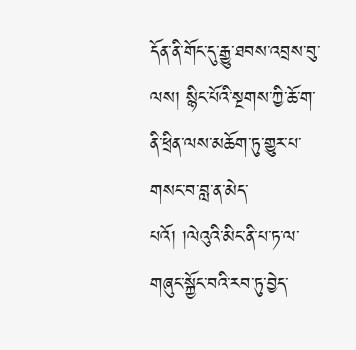དོན་ནི་གོང་དུ་རྒྱུ་ཐབས་འབྲས་བུ་ལས། སྙིང་པོའི་སྔགས་ཀྱི་ཆོ་ག་ནི་ཕྲིན་ལས་མཆོག་ཏུ་གྱུར་པ་གསང་བ་བླ་ན་མེད་པའོ། །ལེའུའི་མིང་ནི་པ་ཏ་ལ་གཞུང་སྐྱོང་བའི་རབ་ཏུ་བྱེད་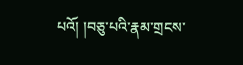པའོ། །བཅུ་པའི་རྣམ་གྲངས་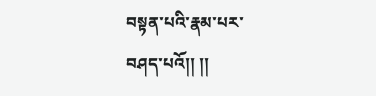བསྟན་པའི་རྣམ་པར་བཤད་པའོ།། །།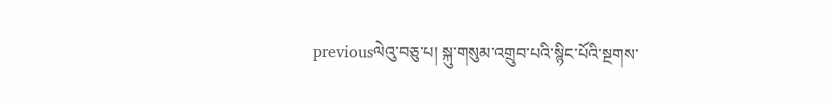previousལེའུ་བཅུ་པ། སྐུ་གསུམ་འགྲུབ་པའི་སྙིང་པོའི་སྔགས་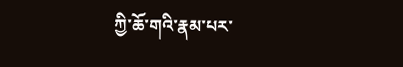ཀྱི་ཆོ་གའི་རྣམ་པར་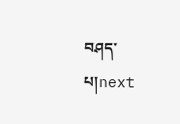བཤད་པ།next